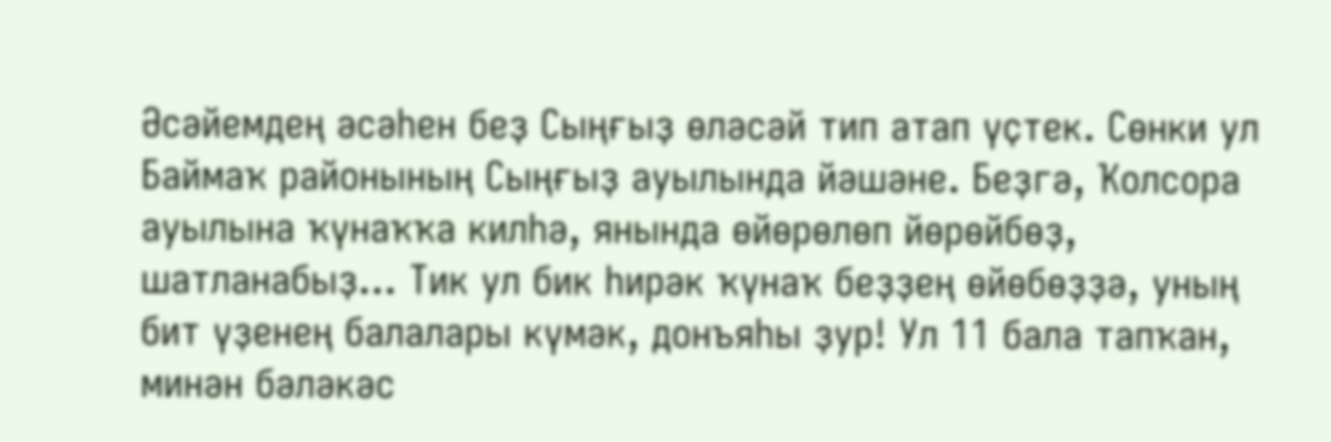Әсәйемдең әсәһен беҙ Сыңғыҙ өләсәй тип атап үҫтек. Сөнки ул Баймаҡ районының Сыңғыҙ ауылында йәшәне. Беҙгә, Ҡолсора ауылына ҡүнаҡҡа килһә, янында өйөрөлөп йөрөйбөҙ, шатланабыҙ... Тик ул бик hирәк ҡүнаҡ беҙҙең өйөбөҙҙә, уның бит үҙенең балалары күмәк, донъяhы ҙур! Ул 11 бала тапҡан, минән бәләкәс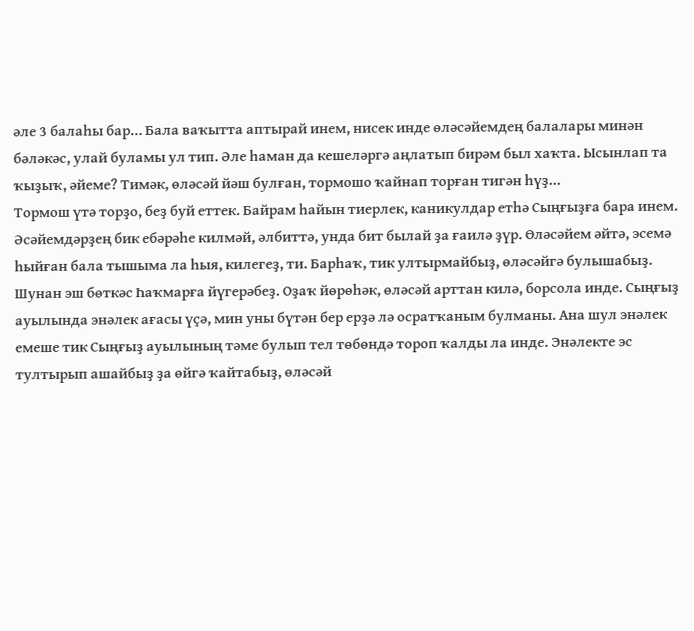әле 3 балаһы бар… Бала ваҡытта аптырай инем, нисек инде өләсәйемдең балалары минән бәләкәс, улай буламы ул тип. Әле hаман да кешеләргә аңлатып бирәм был хаҡта. Ысынлап та ҡыҙыҡ, әйеме? Тимәк, өләсәй йәш булған, тормошо ҡайнап торған тигән һүҙ...
Тормош үтә торҙо, беҙ буй еттек. Байрам hайын тиерлек, каникулдар етhә Сыңғыҙға бара инем. Әсәйемдәрҙең бик ебәрәһе килмәй, әлбиттә, унда бит былай ҙа ғаилә ҙүр. Өләсәйем әйтә, эсемә hыйған бала тышыма ла hыя, килегеҙ, ти. Барhаҡ, тик ултырмайбыҙ, өләсәйгә булышабыҙ. Шунан эш бөткәс Һаҡмарға йүгерәбеҙ. Оҙаҡ йөрөhәк, өләсәй арттан килә, борсола инде. Сыңғыҙ ауылында энәлек ағасы үҫә, мин уны бүтән бер ерҙә лә осратҡаным булманы. Ана шул энәлек емеше тик Сыңғыҙ ауылының тәме булып тел төбөндә тороп ҡалды ла инде. Энәлекте эс тултырып ашайбыҙ ҙа өйгә ҡайтабыҙ, өләсәй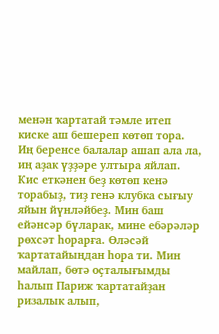менән ҡартатай тәмле итеп киске аш бешереп көтөп тора. Иң беренсе балалар ашап ала ла, иң аҙак үҙҙәре ултыра яйлап. Кис еткәнен беҙ көтөп кенә торабыҙ, тиҙ генә клубка сығыу яйын йүнләйбеҙ. Мин баш ейәнсәр бүларак, мине ебәрәләр рөхсәт hорарға. Өләсәй ҡартатайыңдан hора ти. Мин майлап, бөтә оҫталығымды hалып Париж ҡартатайҙан ризалык алып,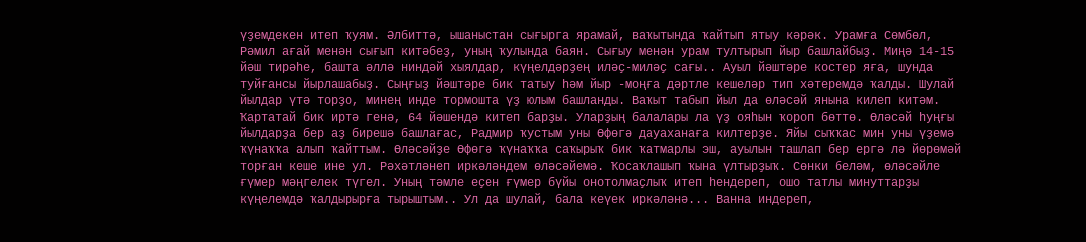үҙемдекен итеп ҡуям. Әлбиттә, ышаныстан сығырга ярамай, ваҡытында ҡайтып ятыу кәрәк. Урамға Сөмбөл, Рәмил ағай менән сығып китәбеҙ, уның ҡулында баян. Сығыу менән урам тултырып йыр башлайбыҙ. Миңә 14-15 йәш тирәһе, башта әллә ниндәй хыялдар, күңелдәрҙең иләҫ-миләҫ сағы.. Ауыл йәштәре костер яға, шунда туйғансы йырлашабыҙ. Сыңғыҙ йәштәре бик татыу hәм йыр -моңға дәртле кешеләр тип хәтеремдә ҡалды. Шулай йылдар үтә торҙо, минең инде тормошта үҙ юлым башланды. Ваҡыт табып йыл да өләсәй янына килеп китәм. Ҡартатай бик иртә генә, 64 йәшендә китеп барҙы. Уларҙың балалары ла үҙ ояhын ҡороп бөттө. Өләсәй һуңғы йылдарҙа бер аҙ бирешә башлағас, Радмир ҡустым уны Өфөгә дауаханаға килтерҙе. Яйы сыҡҡас мин уны үҙемә ҡүнаҡҡа алып ҡайттым. Өләсәйҙе Өфөгә ҡүнаҡҡа саҡырыҡ бик ҡатмарлы эш, ауылын ташлап бер ергә лә йөрөмәй торған кеше ине ул. Рәхәтләнеп иркәләндем өләсәйемә. Ҡосаҡлашып ҡына үлтырҙыҡ. Сөнки беләм, өләсәйле ғүмер мәңгелек түгел. Уның тәмле еҫен ғүмер бүйы онотолмаҫлыҡ итеп hендереп, ошо татлы минуттарҙы күңелемдә ҡалдырырға тырыштым.. Ул да шулай, бала кеүек иркәләнә... Ванна индереп,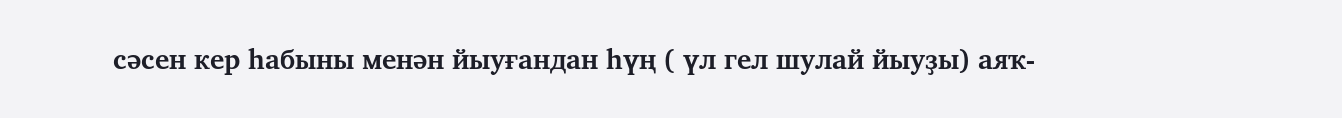сәсен кер hабыны менән йыуғандан hүң ( үл гел шулай йыуҙы) аяҡ-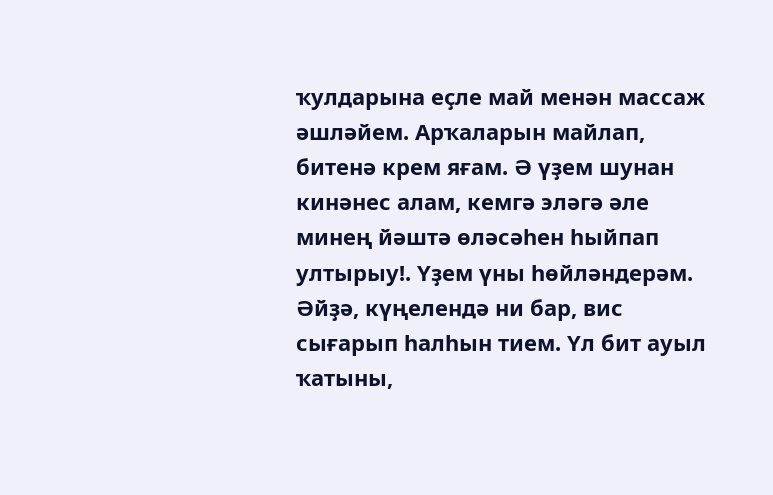ҡулдарына еҫле май менән массаж әшләйем. Арҡаларын майлап, битенә крем яғам. Ә үҙем шунан кинәнес алам, кемгә эләгә әле минең йәштә өләсәһен hыйпап ултырыу!. Үҙем үны һөйләндерәм. Әйҙә, күңелендә ни бар, вис сығарып hалhын тием. Үл бит ауыл ҡатыны,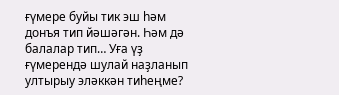ғүмере буйы тик эш һәм донъя тип йәшәгән. Һәм дә балалар тип… Уға үҙ ғүмерендә шулай наҙланып ултырыу эләккән тиһеңме?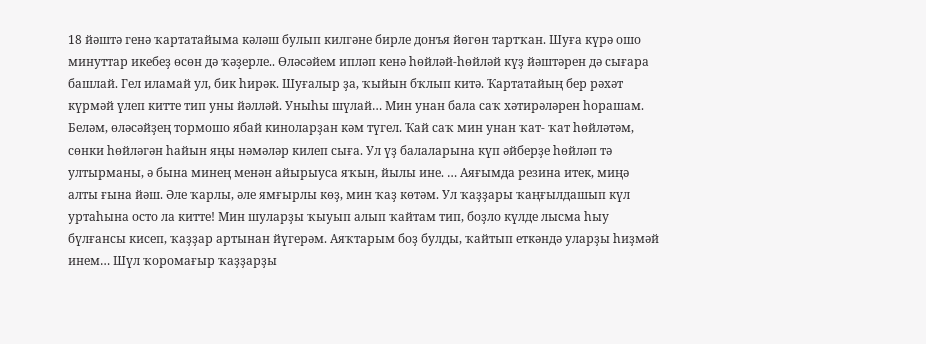18 йәштә генә ҡартатайыма кәләш булып килгәне бирле донъя йөгөн тартҡан. Шуға күрә ошо минуттар икебеҙ өсөн дә ҡәҙерле.. Өләсәйем ипләп кенә hөйләй-hөйләй күҙ йәштәрен дә сығара башлай. Гел иламай ул, бик һирәк. Шуғалыр ҙа, ҡыйын бҡлып китә. Ҡартатайың бер рәхәт күрмәй үлеп китте тип уны йәлләй. Уныhы шүлай… Мин унан бала саҡ хәтирәләрен hорашам. Беләм, өләсәйҙең тормошо ябай киноларҙан кәм түгел. Ҡай саҡ мин унан ҡат- ҡат hөйләтәм, сөнки һөйләгән hайын яңы нәмәләр килеп сыға. Ул үҙ балаларына күп әйберҙе hөйләп тә ултырманы, ә бына минең менән айырыуса яҡын, йылы ине. … Аяғымда резина итек, миңә алты ғына йәш. Әле ҡарлы, әле ямғырлы көҙ, мин ҡаҙ көтәм. Ул ҡаҙҙары ҡаңғылдашып күл уртаhына осто ла китте! Мин шуларҙы ҡыуып алып ҡайтам тип, боҙло күлде лысма һыу бүлғансы кисеп, ҡаҙҙар артынан йүгерәм. Аяҡтарым боҙ булды, ҡайтып еткәндә уларҙы hиҙмәй инем… Шүл ҡоромағыр ҡаҙҙарҙы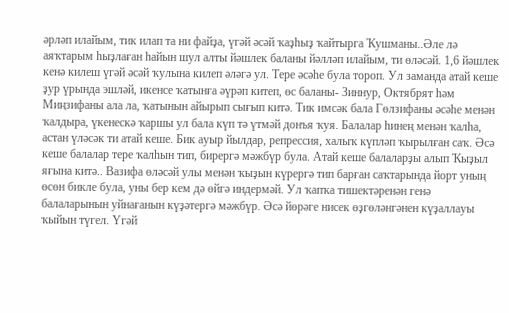әрләп илайым, тик илап та ни файҙа, үгәй әсәй ҡаҙһыҙ ҡайтырга Ҡушманы..Әле лә аяҡтарым hыҙлаған hайын шул алты йәшлек баланы йәлләп илайым, ти өләсәй. 1,6 йәшлек кенә килеш үгәй әсәй ҡулына килеп әләгә ул. Тере әсәһе була тороп. Ул заманда атай кеше ҙур үрында эшләй, икенсе ҡатынға әүрәп китеп, өс баланы- Зиннур, Октябрят hәм Миңзифаны ала ла, ҡатынын айырып сығып китә. Тик имсәк бала Гөлзифаны әсәһе менән ҡалдыра, үкенескә ҡаршы ул бала күп тә үтмәй донъя ҡуя. Балалар hинең менән ҡалһа, астан үләсәк ти атай кеше. Бик ауыр йылдар, репрессия, халыҡ күпләп ҡырылған саҡ. Әсә кеше балалар тере ҡалhын тип, бирергә мәжбүр була. Атай кеше балаларҙы алып Ҡыҙыл яғына китә.. Вазифа өләсәй улы менән ҡыҙын күрергә тип барған саҡтарында йорт уның өсөн бикле була, уны бер кем дә өйгә индермәй. Ул ҡапҡа тишектәренән генә балаларынын уйнағанын күҙәтергә мәжбүр. Әсә йөрәге нисек өҙгөләнгәнен күҙаллауы ҡыйын түгел. Үгәй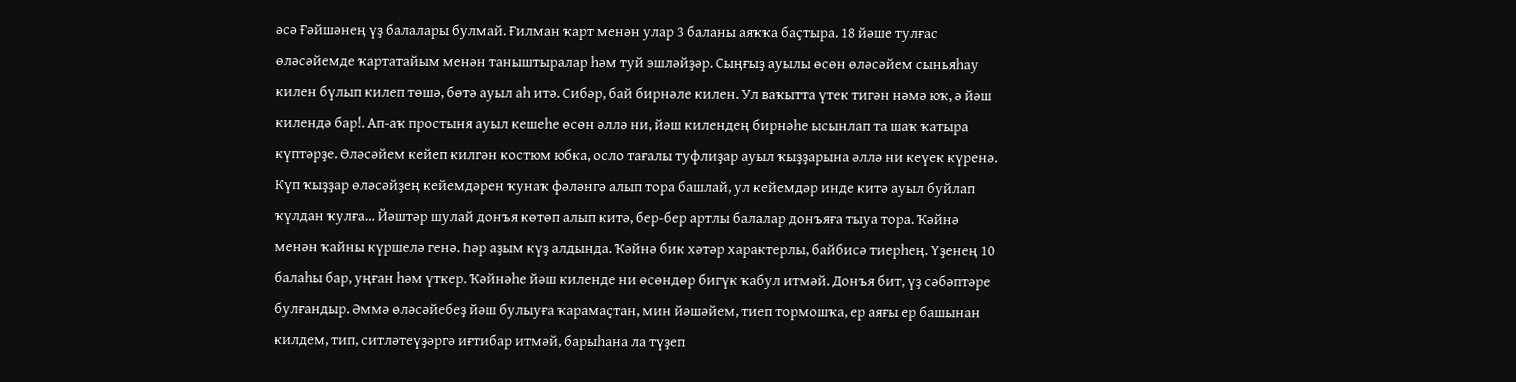әсә Ғәйшәнең үҙ балалары булмай. Ғилман ҡарт менән улар 3 баланы аяҡҡа баҫтыра. 18 йәше тулғас өләсәйемде ҡартатайым менән таныштыралар hәм туй эшләйҙәр. Сыңғыҙ ауылы өсөн өләсәйем сыньяhау килен бүлып килеп төшә, бөтә ауыл аh итә. Сибәр, бай бирнәле килен. Ул ваҡытта үтек тигән нәмә юҡ, ә йәш килендә бар!. Ап-аҡ простыня ауыл кешеhе өсөн әллә ни, йәш килендең бирнәhе ысынлап та шаҡ ҡатыра күптәрҙе. Өләсәйем кейеп килгән костюм юбка, осло тағалы туфлиҙар ауыл ҡыҙҙарына әллә ни кеүек күренә. Күп ҡыҙҙар өләсәйҙең кейемдәрен ҡунаҡ фәләнгә алып тора башлай, ул кейемдәр инде китә ауыл буйлап ҡүлдан ҡулға… Йәштәр шулай донъя көтөп алып китә, бер-бер артлы балалар донъяға тыуа тора. Ҡәйнә менән ҡайны күршелә генә. Һәр аҙым күҙ алдында. Ҡәйнә бик хәтәр характерлы, байбисә тиерhең. Үҙенең 10 балаhы бар, уңған hәм үткер. Ҡәйнәһе йәш киленде ни өсөндөр бигүк ҡабул итмәй. Донъя бит, үҙ сәбәптәре булғандыр. Әммә өләсәйебеҙ йәш булыуға ҡарамаҫтан, мин йәшәйем, тиеп тормошҡа, ер аяғы ер башынан килдем, тип, ситләтеүҙәргә иғтибар итмәй, барыһана ла түҙеп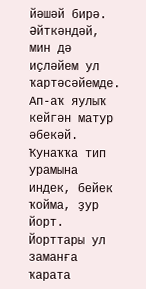йәшәй бирә. Әйткәндәй, мин дә иҫләйем ул ҡартәсәйемде. Ап-аҡ яулыҡ кейгән матур әбекәй. Ҡунаҡҡа тип урамына индек, бейек ҡойма, ҙур йорт. Йорттары ул заманға ҡарата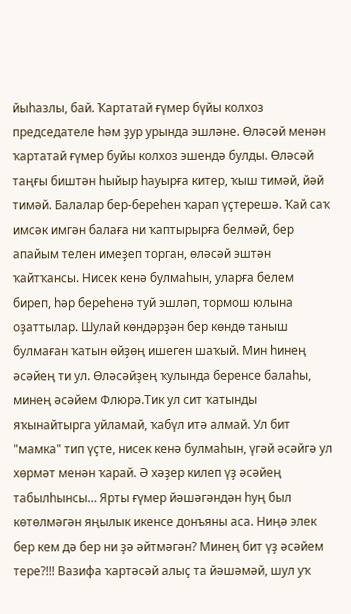йыhазлы, бай. Ҡартатай ғүмер бүйы колхоз председателе hәм ҙур урында эшләне. Өләсәй менән ҡартатай ғүмер буйы колхоз эшендә булды. Өләсәй таңғы биштән hыйыр hауырға китер, ҡыш тимәй, йәй тимәй. Балалар бер-береһен ҡарап үҫтерешә. Ҡай саҡ имсәк имгән балаға ни ҡаптырырға белмәй, бер апайым телен имеҙеп торган, өләсәй эштән ҡайтҡансы. Нисек кенә булмаhын, уларға белем биреп, hәр береhенә туй эшләп, тормош юлына оҙаттылар. Шулай көндәрҙән бер көндө таныш булмаған ҡатын өйҙөң ишеген шаҡый. Мин hинең әсәйең ти ул. Өләсәйҙең ҡулында беренсе балаhы, минең әсәйем Флюрә.Тик ул сит ҡатынды яҡынайтырга уйламай, ҡабүл итә алмай. Ул бит "мамка" тип үҫте, нисек кенә булмаhын, үгәй әсәйгә ул хөрмәт менән ҡарай. Ә хәҙер килеп үҙ әсәйең табылhынсы… Ярты ғүмер йәшәгәндән hуң был көтөлмәгән яңылык икенсе донъяны аса. Ниңә элек бер кем дә бер ни ҙә әйтмәгән? Минең бит үҙ әсәйем тере?!!! Вазифа ҡартәсәй алыҫ та йәшәмәй, шул уҡ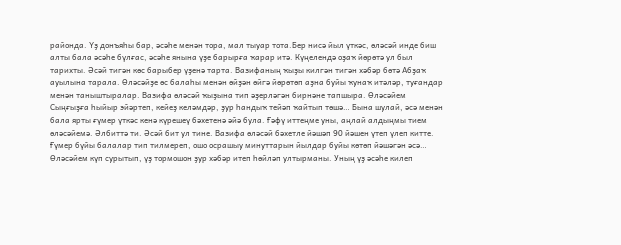районда. Үҙ донъяhы бар, әсәhе менән тора, мал тыуар тота.Бер нисә йыл үткәс, өләсәй инде биш алты бала әсәhе бүлғас, әсәhе янына үҙе барырға ҡарар итә. Күңелендә оҙаҡ йөрөтә ул был тарихты. Әсәй тигән көс барыбер үҙенә тарта. Вазифаның ҡыҙы килгән тигән хәбәр бөтә Абҙаҡ ауылына тарала. Өләсәйҙе өс балаhы менән өйҙән өйгә йөрөтөп аҙна буйы ҡунаҡ итәләр, туғандар менән таныштыралар. Вазифа өләсәй ҡыҙына тип әҙерләгән бирнәне тапшыра. Өләсәйем Сыңғыҙға hыйыр эйәртеп, кейеҙ келәмдәр, ҙур hандыҡ тейәп ҡайтып төшә… Бына шулай, әсә менән бала ярты ғүмер үткәс кенә күрешеү бәхетенә әйә була. Ғәфү иттеңме уны, аңлай алдыңмы тием өләсәйемә. Әлбиттә ти. Әсәй бит ул тине. Вазифа өләсәй бәхетле йәшәп 90 йәшен үтеп үлеп китте. Ғүмер бүйы балалар тип тилмереп, ошо осрашыу минуттарын йылдар буйы көтөп йәшәгән әсә… Өләсәйем күп сурытып, үҙ тормошон ҙур хәбәр итеп һөйләп ултырманы. Уның үҙ әсәһе килеп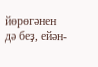йөрөгәнен дә беҙ, ейән-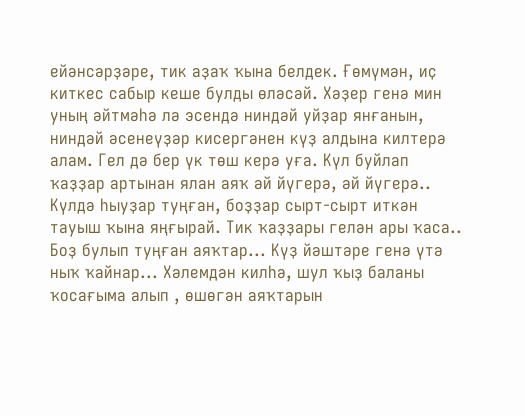ейәнсәрҙәре, тик аҙаҡ ҡына белдек. Ғөмүмән, иҫ киткес сабыр кеше булды өләсәй. Хәҙер генә мин уның әйтмәһә лә эсендә ниндәй уйҙар янғанын, ниндәй әсенеүҙәр кисергәнен күҙ алдына килтерә алам. Гел дә бер үк төш керә уға. Күл буйлап ҡаҙҙар артынан ялан аяҡ әй йүгерә, әй йүгерә.. Күлдә һыуҙар туңған, боҙҙар сырт-сырт иткән тауыш ҡына яңғырай. Тик ҡаҙҙары гелән ары ҡаса.. Боҙ булып туңған аяҡтар... Күҙ йәштәре генә үтә ныҡ ҡайнар... Хәлемдән килһә, шул ҡыҙ баланы ҡосағыма алып , өшөгән аяҡтарын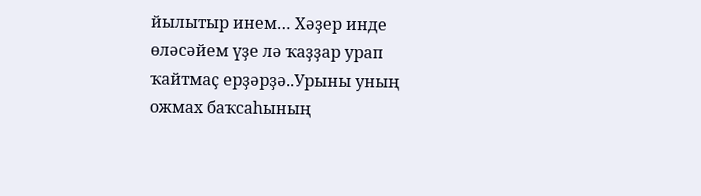йылытыр инем… Хәҙер инде өләсәйем үҙе лә ҡаҙҙар урап ҡайтмаҫ ерҙәрҙә..Урыны уның ожмах баҡсаһының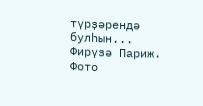түрҙәрендә булһын...
Фирүзә Париж.
Фото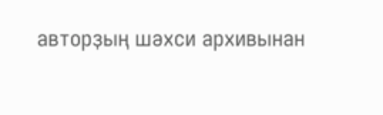авторҙың шәхси архивынан